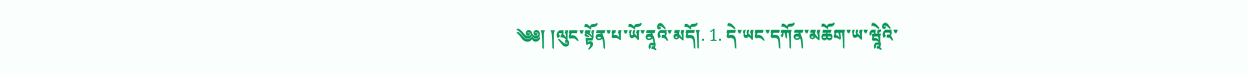༄༅། །ལུང་སྟོན་པ་ཡོ་ནཱའི་མདོ།. 1. དེ་ཡང་དཀོན་མཆོག་ཡ་ཝཱེའི་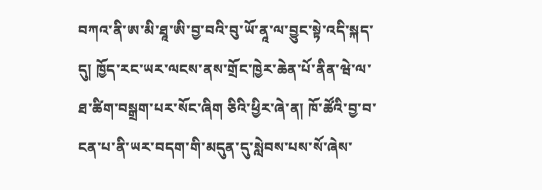བཀའ་ནི་ཨ་མི་ཐཱ་ཨི་བྱ་བའི་བུ་ཡོ་ནཱ་ལ་བྱུང་སྟེ་འདི་སྐད་དུ། ཁྱོད་རང་ཡར་ལངས་ནས་གྲོང་ཁྱེར་ཆེན་པོ་ནིན་ཝེ་ལ་ཐ་ཚིག་བསྒྲག་པར་སོང་ཞིག ཅིའི་ཕྱིར་ཞེ་ན། ཁོ་ཚོའི་བྱ་བ་ངན་པ་ནི་ཡར་བདག་གི་མདུན་དུ་སླེབས་པས་སོ་ཞེས་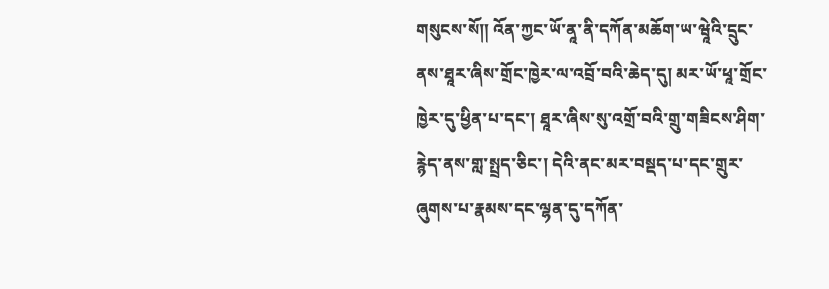གསུངས་སོ༎ འོན་ཀྱང་ཡོ་ནཱ་ནི་དཀོན་མཆོག་ཡ་ཝཱེའི་དྲུང་ནས་ཐཱར་ཞིས་གྲོང་ཁྱེར་ལ་འབྲོ་བའི་ཆེད་དུ། མར་ཡོ་ཕཱ་གྲོང་ཁྱེར་དུ་ཕྱིན་པ་དང་། ཐཱར་ཞིས་སུ་འགྲོ་བའི་གྲུ་གཟིངས་ཤིག་རྙེད་ནས་གླ་སྤྲད་ཅིང་། དེའི་ནང་མར་བསྡད་པ་དང་གྲུར་ཞུགས་པ་རྣམས་དང་ལྷན་དུ་དཀོན་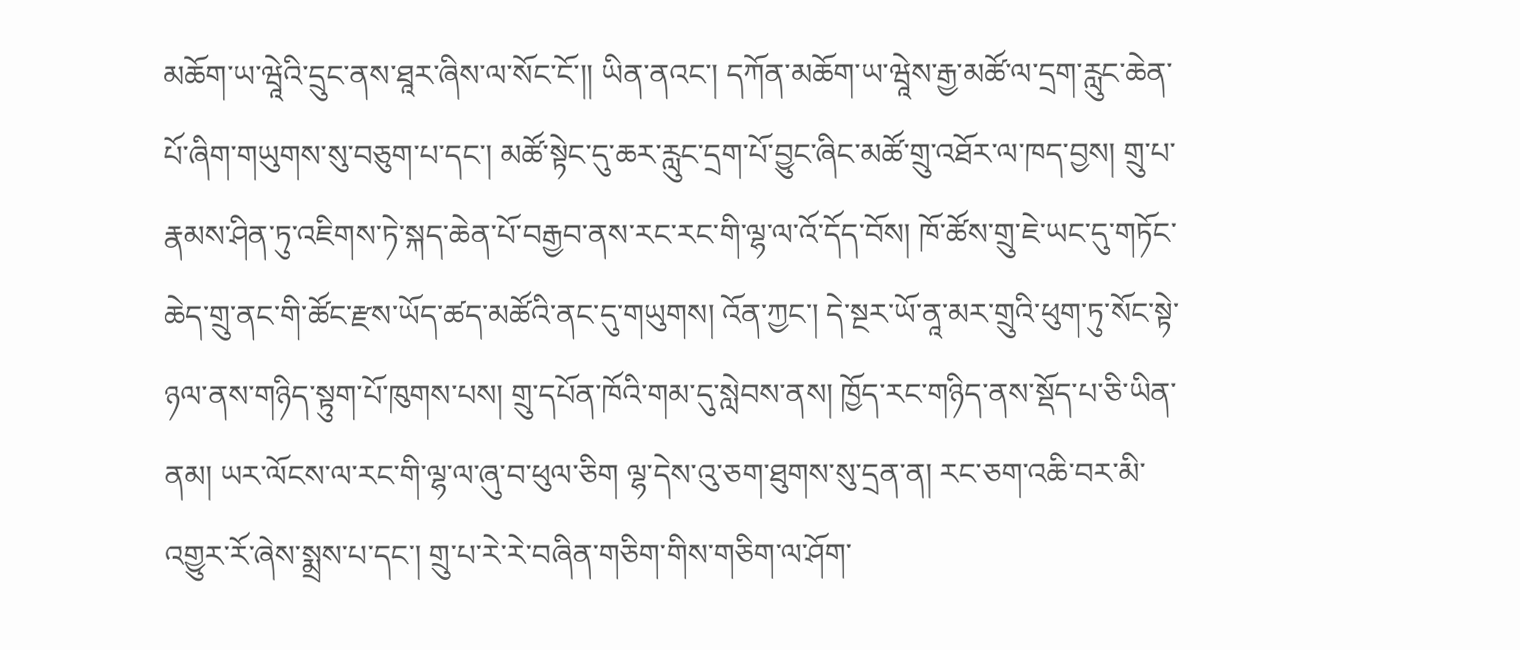མཆོག་ཡ་ཝཱེའི་དྲུང་ནས་ཐཱར་ཞིས་ལ་སོང་ངོ་།། ཡིན་ནའང་། དཀོན་མཆོག་ཡ་ཝཱེས་རྒྱ་མཚོ་ལ་དྲག་རླུང་ཆེན་པོ་ཞིག་གཡུགས་སུ་བཅུག་པ་དང་། མཚོ་སྟེང་དུ་ཆར་རླུང་དྲག་པོ་བྱུང་ཞིང་མཚོ་གྲུ་འཐོར་ལ་ཁད་བྱས། གྲུ་པ་རྣམས་ཤིན་ཏུ་འཇིགས་ཏེ་སྐད་ཆེན་པོ་བརྒྱབ་ནས་རང་རང་གི་ལྷ་ལ་འོ་དོད་བོས། ཁོ་ཚོས་གྲུ་ཇེ་ཡང་དུ་གཏོང་ཆེད་གྲུ་ནང་གི་ཚོང་རྫས་ཡོད་ཚད་མཚོའི་ནང་དུ་གཡུགས། འོན་ཀྱང་། དེ་སྔར་ཡོ་ནཱ་མར་གྲུའི་ཕུག་ཏུ་སོང་སྟེ་ཉལ་ནས་གཉིད་སྟུག་པོ་ཁུགས་པས། གྲུ་དཔོན་ཁོའི་གམ་དུ་སླེབས་ནས། ཁྱོད་རང་གཉིད་ནས་སྡོད་པ་ཅི་ཡིན་ནམ། ཡར་ལོངས་ལ་རང་གི་ལྷ་ལ་ཞུ་བ་ཕུལ་ཅིག ལྷ་དེས་འུ་ཅག་ཐུགས་སུ་དྲན་ན། རང་ཅག་འཆི་བར་མི་འགྱུར་རོ་ཞེས་སྨྲས་པ་དང་། གྲུ་པ་རེ་རེ་བཞིན་གཅིག་གིས་གཅིག་ལ་ཤོག་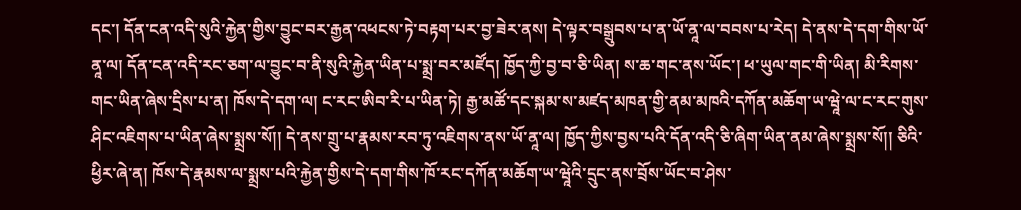དང་། དོན་ངན་འདི་སུའི་རྐྱེན་གྱིས་བྱུང་བར་རྒྱན་འཕངས་ཏེ་བརྟག་པར་བྱ་ཟེར་ནས། དེ་ལྟར་བསྒྲུབས་པ་ན་ཡོ་ནཱ་ལ་བབས་པ་རེད། དེ་ནས་དེ་དག་གིས་ཡོ་ནཱ་ལ། དོན་ངན་འདི་རང་ཅག་ལ་བྱུང་བ་ནི་སུའི་རྐྱེན་ཡིན་པ་སྨྲ་བར་མཛོད། ཁྱོད་ཀྱི་བྱ་བ་ཅི་ཡིན། ས་ཆ་གང་ནས་ཡོང་། ཕ་ཡུལ་གང་གི་ཡིན། མི་རིགས་གང་ཡིན་ཞེས་དྲིས་པ་ན། ཁོས་དེ་དག་ལ། ང་རང་ཨིབ་རི་པ་ཡིན་ཏེ། རྒྱ་མཚོ་དང་སྐམ་ས་མཛད་མཁན་གྱི་ནམ་མཁའི་དཀོན་མཆོག་ཡ་ཝཱེ་ལ་ང་རང་གུས་ཤིང་འཇིགས་པ་ཡིན་ཞེས་སྨྲས་སོ།། དེ་ནས་གྲུ་པ་རྣམས་རབ་ཏུ་འཇིགས་ནས་ཡོ་ནཱ་ལ། ཁྱོད་ཀྱིས་བྱས་པའི་དོན་འདི་ཅི་ཞིག་ཡིན་ནམ་ཞེས་སྨྲས་སོ།། ཅིའི་ཕྱིར་ཞེ་ན། ཁོས་དེ་རྣམས་ལ་སྨྲས་པའི་རྐྱེན་གྱིས་དེ་དག་གིས་ཁོ་རང་དཀོན་མཆོག་ཡ་ཝཱེའི་དྲུང་ནས་བྲོས་ཡོང་བ་ཤེས་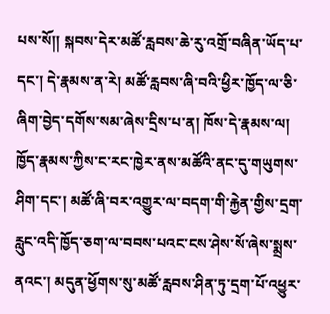པས་སོ།། སྐབས་དེར་མཚོ་རླབས་ཆེ་རུ་འགྲོ་བཞིན་ཡོད་པ་དང་། དེ་རྣམས་ན་རེ། མཚོ་རླབས་ཞི་བའི་ཕྱིར་ཁྱོད་ལ་ཅི་ཞིག་བྱེད་དགོས་སམ་ཞེས་དྲིས་པ་ན། ཁོས་དེ་རྣམས་ལ། ཁྱོད་རྣམས་ཀྱིས་ང་རང་ཁྱེར་ནས་མཚོའི་ནང་དུ་གཡུགས་ཤིག་དང་། མཚོ་ཞི་བར་འགྱུར་ལ་བདག་གི་རྐྱེན་གྱིས་དྲག་རླུང་འདི་ཁྱོད་ཅག་ལ་བབས་པའང་ངས་ཤེས་སོ་ཞེས་སྨྲས་ནའང་། མདུན་ཕྱོགས་སུ་མཚོ་རླབས་ཤིན་ཏུ་དྲག་པོ་འཕྱུར་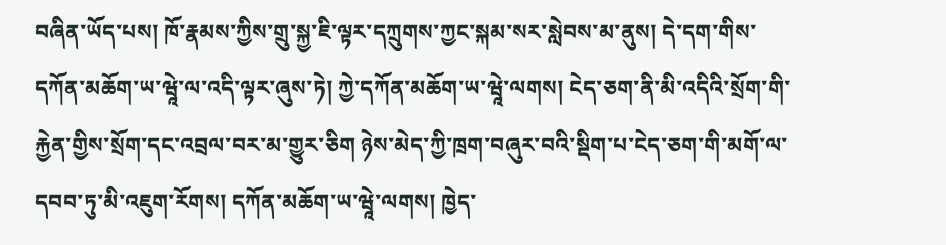བཞིན་ཡོད་པས། ཁོ་རྣམས་ཀྱིས་གྲུ་སྐྱ་ཇི་ལྟར་དཀྲུགས་ཀྱང་སྐམ་སར་སླེབས་མ་ནུས། དེ་དག་གིས་དཀོན་མཆོག་ཡ་ཝཱེ་ལ་འདི་ལྟར་ཞུས་ཏེ། ཀྱེ་དཀོན་མཆོག་ཡ་ཝཱེ་ལགས། ངེད་ཅག་ནི་མི་འདིའི་སྲོག་གི་རྐྱེན་གྱིས་སྲོག་དང་འབྲལ་བར་མ་གྱུར་ཅིག ཉེས་མེད་ཀྱི་ཁྲག་བཞུར་བའི་སྡིག་པ་ངེད་ཅག་གི་མགོ་ལ་དབབ་ཏུ་མི་འཇུག་རོགས། དཀོན་མཆོག་ཡ་ཝཱེ་ལགས། ཁྱེད་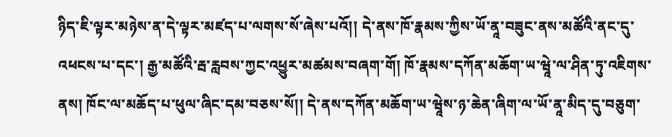ཉིད་ཇི་ལྟར་མཉེས་ན་དེ་ལྟར་མཛད་པ་ལགས་སོ་ཞེས་པའོ།། དེ་ནས་ཁོ་རྣམས་ཀྱིས་ཡོ་ནཱ་བཟུང་ནས་མཚོའི་ནང་དུ་འཕངས་པ་དང་། རྒྱ་མཚོའི་རྦ་རླབས་ཀྱང་འཕྱུར་མཚམས་བཞག་གོ། ཁོ་རྣམས་དཀོན་མཆོག་ཡ་ཝཱེ་ལ་ཤིན་ཏུ་འཇིགས་ནས། ཁོང་ལ་མཆོད་པ་ཕུལ་ཞིང་དམ་བཅས་སོ།། དེ་ནས་དཀོན་མཆོག་ཡ་ཝཱེས་ཉ་ཆེན་ཞིག་ལ་ཡོ་ནཱ་མིད་དུ་བཅུག་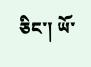ཅིང་། ཡོ་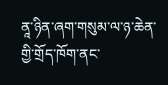ནཱ་ཉིན་ཞག་གསུམ་ལ་ཉ་ཆེན་གྱི་གྲོད་ཁོག་ནང་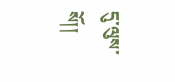དུ་ལུས་སོ།།